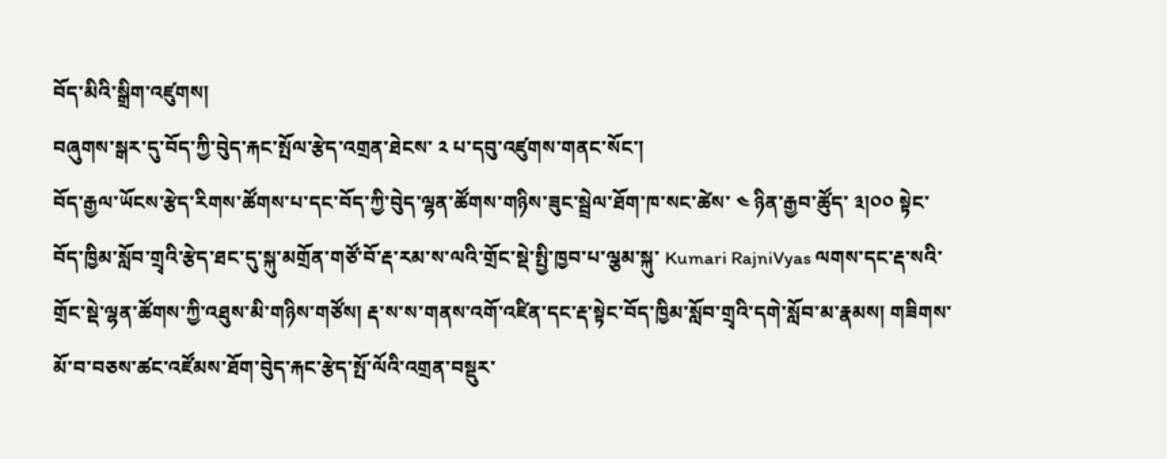བོད་མིའི་སྒྲིག་འཛུགས།
བཞུགས་སྒར་དུ་བོད་ཀྱི་བེུད་རྐང་སྤོལ་རྩེད་འགྲན་ཐེངས་ ༢ པ་དབུ་འཛུགས་གནང་སོང་།
བོད་རྒྱལ་ཡོངས་རྩེད་རིགས་ཚོགས་པ་དང་བོད་ཀྱི་བེུད་ལྷན་ཚོགས་གཉིས་ཟུང་སྦྲེལ་ཐོག་ཁ་སང་ཚེས་ ༤ ཉིན་རྒྱབ་ཚོུད་ ༣།༠༠ སྟེང་བོད་ཁྱིམ་སློབ་གྲྭའི་རྩེད་ཐང་དུ་སྐུ་མགྲོན་གཙོ་བོ་རྡ་རམ་ས་ལའི་གྲོང་སྡེ་སྤྱི་ཁྱབ་པ་ལྕམ་སྐུ་ Kumari RajniVyas ལགས་དང་རྡ་སའི་གྲོང་སྡེ་ལྷན་ཚོགས་ཀྱི་འཐུས་མི་གཉིས་གཙོས། རྡ་ས་ས་གནས་འགོ་འཛིན་དང་རྡ་སྟེང་བོད་ཁྱིམ་སློབ་གྲྭའི་དགེ་སློབ་མ་རྣམས། གཟིགས་མོ་བ་བཅས་ཚང་འཛོམས་ཐོག་བེུད་རྐང་རྩེད་སྤོ་ལོའི་འགྲན་བསྡུར་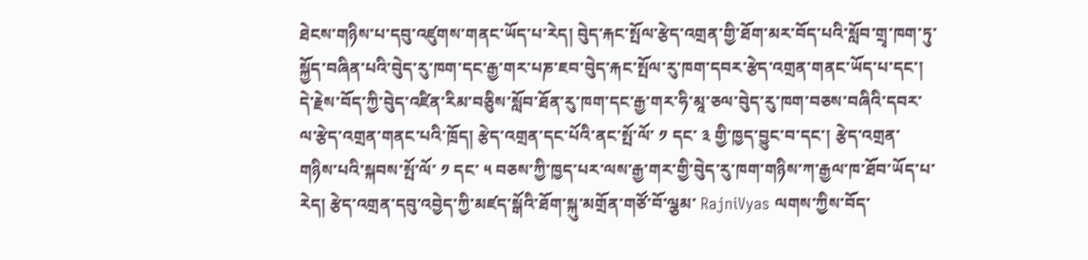ཐེངས་གཉིས་པ་དབུ་འཛུགས་གནང་ཡོད་པ་རེད། བེུད་རྐང་སྤོལ་རྩེད་འགྲན་གྱི་ཐོག་མར་བོད་པའི་སློབ་གྲྭ་ཁག་ཏུ་སྐྱོད་བཞིན་པའི་བེུད་རུ་ཁག་དང་རྒྱ་གར་པཎ་ཇབ་བེུད་རྐང་སྤོལ་རུ་ཁག་དབར་རྩེད་འགྲན་གནང་ཡོད་པ་དང་། དེ་རྗེས་བོད་ཀྱི་བེུད་འཛིན་རིམ་བཅིུས་སློབ་ཐོན་རུ་ཁག་དང་རྒྱ་གར་ཧི་མཱ་ཅལ་བེུད་རུ་ཁག་བཅས་བཞིའི་དབར་ལ་རྩེད་འགྲན་གནང་པའི་ཁྲོད། རྩེད་འགྲན་དང་པོའི་ནང་སྤོ་ལོ་ ༡ དང་ ༣ གྱི་ཁྱད་བྱུང་བ་དང་། རྩེད་འགྲན་གཉིས་པའི་སྐབས་སྤོ་ལོ་ ༡ དང་ ༥ བཅས་ཀྱི་ཁྱད་པར་ལས་རྒྱ་གར་གྱི་བེུད་རུ་ཁག་གཉིས་ཀ་རྒྱལ་ཁ་ཐོབ་ཡོད་པ་རེད། རྩེད་འགྲན་དབུ་འབྱེད་ཀྱི་མཛད་སྒོའི་ཐོག་སྐུ་མགྲོན་གཙོ་བོ་ལྕམ་ RajniVyas ལགས་ཀྱིས་བོད་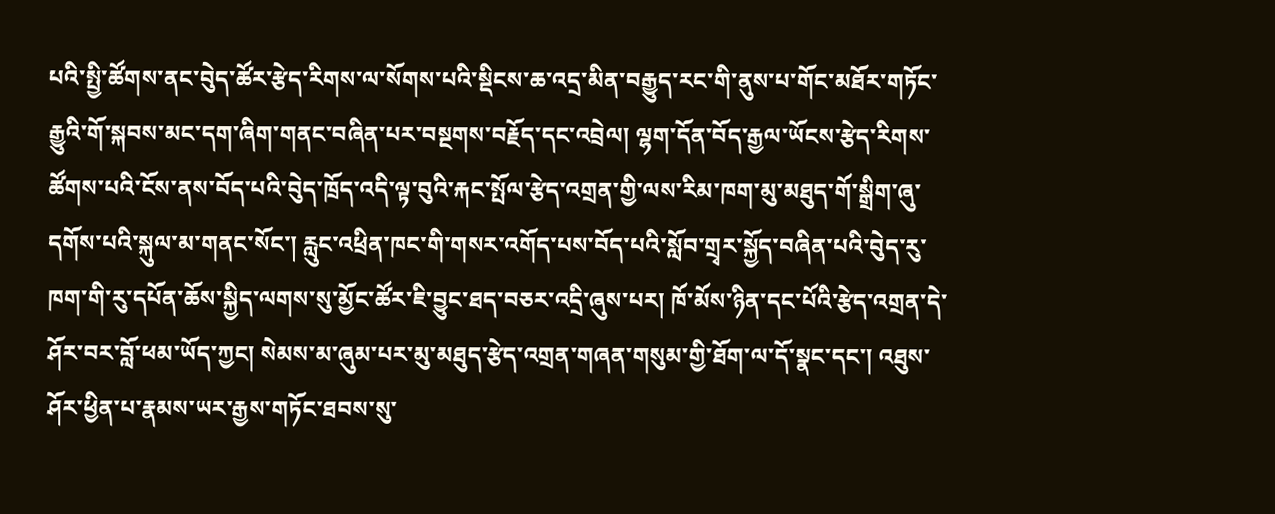པའི་སྤྱི་ཚོགས་ནང་བེུད་ཚོར་རྩེད་རིགས་ལ་སོགས་པའི་སྡིངས་ཆ་འདྲ་མིན་བརྒྱུད་རང་གི་ནུས་པ་གོང་མཐོར་གཏོང་རྒྱུའི་གོ་སྐབས་མང་དག་ཞིག་གནང་བཞིན་པར་བསྔགས་བརྗོད་དང་འབྲེལ། ལྷག་དོན་བོད་རྒྱལ་ཡོངས་རྩེད་རིགས་ཚོགས་པའི་ངོས་ནས་བོད་པའི་བེུད་ཁྲོད་འདི་ལྟ་བུའི་རྐང་སྤོལ་རྩེད་འགྲན་གྱི་ལས་རིམ་ཁག་མུ་མཐུད་གོ་སྒྲིག་ཞུ་དགོས་པའི་སྐུལ་མ་གནང་སོང་། རླུང་འཕྲིན་ཁང་གི་གསར་འགོད་པས་བོད་པའི་སློབ་གྲྭར་སྐྱོད་བཞིན་པའི་བེུད་རུ་ཁག་གི་རུ་དཔོན་ཆོས་སྐྱིད་ལགས་སུ་མྱོང་ཚོར་ཇི་བྱུང་ཐད་བཅར་འདྲི་ཞུས་པར། ཁོ་མོས་ཉིན་དང་པོའི་རྩེད་འགྲན་དེ་ཤོར་བར་བློ་ཕམ་ཡོད་ཀྱང། སེམས་མ་ཞུམ་པར་མུ་མཐུད་རྩེད་འགྲན་གཞན་གསུམ་གྱི་ཐོག་ལ་དོ་སྣང་དང་། འཐུས་ཤོར་ཕྱིན་པ་རྣམས་ཡར་རྒྱས་གཏོང་ཐབས་སུ་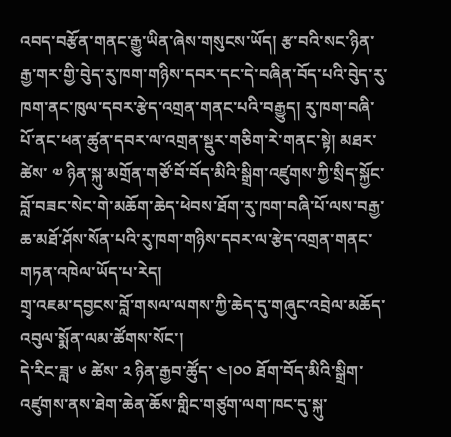འབད་བརྩོན་གནང་རྒྱུ་ཡིན་ཞེས་གསུངས་ཡོད། རྩ་བའི་སང་ཉིན་རྒྱ་གར་གྱི་བེུད་རུ་ཁག་གཉིས་དབར་དང་དེ་བཞིན་བོད་པའི་བེུད་རུ་ཁག་ནང་ཁུལ་དབར་རྩེད་འགྲན་གནང་པའི་བརྒྱུད། རུ་ཁག་བཞི་པོ་ནང་ཕན་ཚུན་དབར་ལ་འགྲན་སྡུར་གཅིག་རེ་གནང་སྟེ། མཐར་ཚེས་ ༧ ཉིན་སྐུ་མགྲོན་གཙོ་བོ་བོད་མིའི་སྒྲིག་འཛུགས་ཀྱི་སྲིད་སྐྱོང་བློ་བཟང་སེང་གེ་མཆོག་ཆེད་ཕེབས་ཐོག་རུ་ཁག་བཞི་པོ་ལས་བརྒྱ་ཆ་མཐོ་ཤོས་སོན་པའི་རུ་ཁག་གཉིས་དབར་ལ་རྩེད་འགྲན་གནང་གཏན་འཁེལ་ཡོད་པ་རེད།
གྲྭ་འཇམ་དབྱངས་བློ་གསལ་ལགས་ཀྱི་ཆེད་དུ་གཞུང་འབྲེལ་མཆོད་འབུལ་སྨོན་ལམ་ཚོགས་སོང་།
དེ་རིང་ཟླ་ ༦ ཚེས་ ༢ ཉིན་རྒྱབ་ཚོུད་ ༤།༠༠ ཐོག་བོད་མིའི་སྒྲིག་འཛུགས་ནས་ཐེག་ཆེན་ཆོས་གླིང་གཙུག་ལག་ཁང་དུ་སྐུ་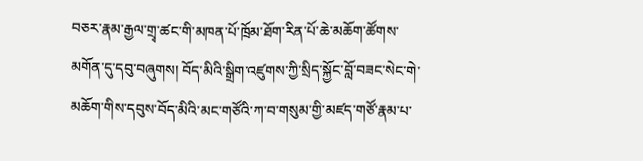བཅར་རྣམ་རྒྱལ་གྲྭ་ཚང་གི་མཁན་པོ་ཁྲོམ་ཐོག་རིན་པོ་ཆེ་མཆོག་ཚོགས་མགོན་དུ་དབུ་བཞུགས། བོད་མིའི་སྒྲིག་འཛུགས་ཀྱི་སྲིད་སྐྱོང་བློ་བཟང་སེང་གེ་མཆོག་གིས་དབུས་བོད་མིའི་མང་གཙོའི་ཀ་བ་གསུམ་གྱི་མཛད་གཙོ་རྣམ་པ་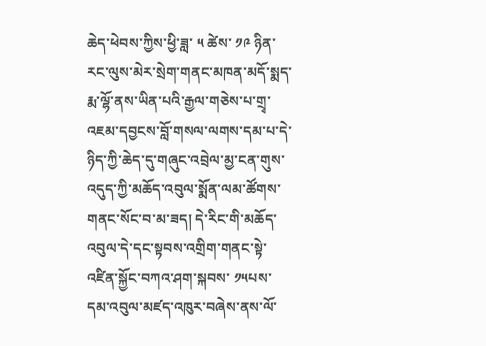ཆེད་ཕེབས་ཀྱིས་ཕྱི་ཟླ་ ༥ ཚེས་ ༡༩ ཉིན་རང་ལུས་མེར་སྲེག་གནང་མཁན་མདོ་སྨད་རྨ་ལྷོ་ནས་ཡིན་པའི་རྒྱལ་གཅེས་པ་གྲྭ་འཇམ་དབྱངས་བློ་གསལ་ལགས་དམ་པ་དེ་ཉིད་ཀྱི་ཆེད་དུ་གཞུང་འབྲེལ་མྱ་ངན་གུས་འདུད་ཀྱི་མཆོད་འབུལ་སྨོན་ལམ་ཚོགས་གནང་སོང་བ་མ་ཟད། དེ་རིང་གི་མཆོད་འབུལ་དེ་དང་སྟབས་འགྲིག་གནང་སྟེ་འཛིན་སྐྱོང་བཀའ་ཤག་སྐབས་ ༡༥པས་དམ་འབུལ་མཛད་འཁུར་བཞེས་ནས་ལོ་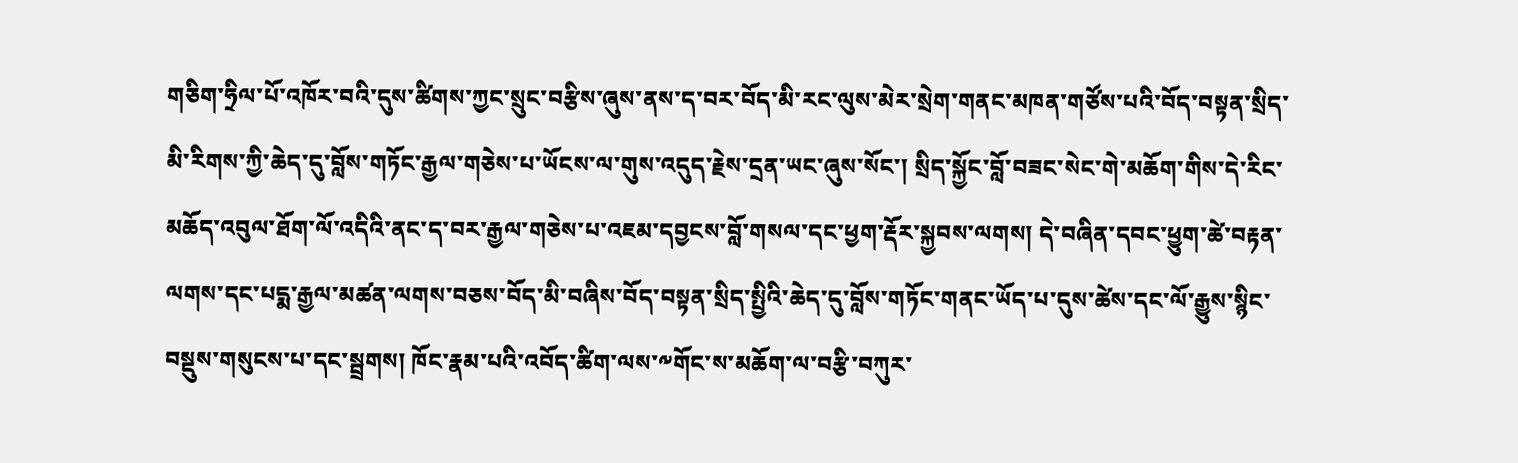གཅིག་ཧྲིལ་པོ་འཁོར་བའི་དུས་ཚིགས་ཀྱང་སྲུང་བརྩིས་ཞུས་ནས་ད་བར་བོད་མི་རང་ལུས་མེར་སྲེག་གནང་མཁན་གཙོས་པའི་བོད་བསྟན་སྲིད་མི་རིགས་ཀྱི་ཆེད་དུ་བློས་གཏོང་རྒྱལ་གཅེས་པ་ཡོངས་ལ་གུས་འདུད་རྗེས་དྲན་ཡང་ཞུས་སོང་། སྲིད་སྐྱོང་བློ་བཟང་སེང་གེ་མཆོག་གིས་དེ་རིང་མཆོད་འབུལ་ཐོག་ལོ་འདིའི་ནང་ད་བར་རྒྱལ་གཅེས་པ་འཇམ་དབྱངས་བློ་གསལ་དང་ཕྱག་རྡོར་སྐྱབས་ལགས། དེ་བཞིན་དབང་ཕྱུག་ཚེ་བརྟན་ལགས་དང་པདྨ་རྒྱལ་མཚན་ལགས་བཅས་བོད་མི་བཞིས་བོད་བསྟན་སྲིད་སྤྱིའི་ཆེད་དུ་བློས་གཏོང་གནང་ཡོད་པ་དུས་ཚེས་དང་ལོ་རྒྱུས་སྙིང་བསྡུས་གསུངས་པ་དང་སྦྲགས། ཁོང་རྣམ་པའི་འབོད་ཚིག་ལས་༸གོང་ས་མཆོག་ལ་བརྩི་བཀུར་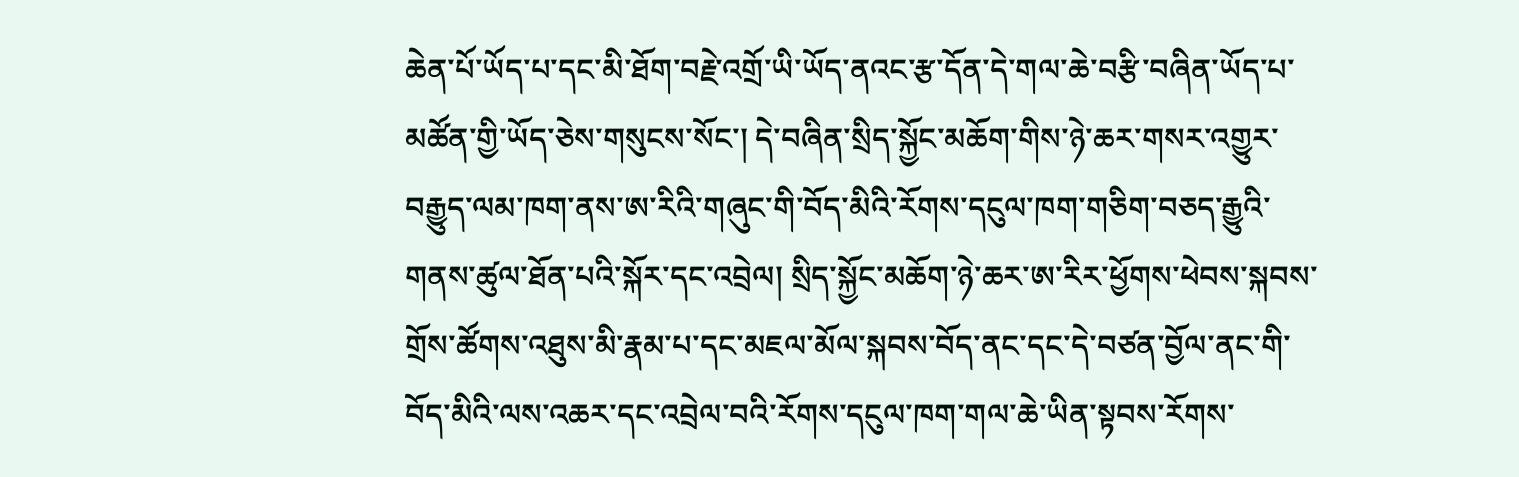ཆེན་པོ་ཡོད་པ་དང་མི་ཐོག་བརྗེ་འགྲོ་ཡི་ཡོད་ནའང་རྩ་དོན་དེ་གལ་ཆེ་བརྩི་བཞིན་ཡོད་པ་མཚོན་གྱི་ཡོད་ཅེས་གསུངས་སོང་། དེ་བཞིན་སྲིད་སྐྱོང་མཆོག་གིས་ཉེ་ཆར་གསར་འགྱུར་བརྒྱུད་ལམ་ཁག་ནས་ཨ་རིའི་གཞུང་གི་བོད་མིའི་རོགས་དངུལ་ཁག་གཅིག་བཅད་རྒྱུའི་གནས་ཚུལ་ཐོན་པའི་སྐོར་དང་འབྲེལ། སྲིད་སྐྱོང་མཆོག་ཉེ་ཆར་ཨ་རིར་ཕྱོགས་ཕེབས་སྐབས་གྲོས་ཚོགས་འཐུས་མི་རྣམ་པ་དང་མཇལ་མོལ་སྐབས་བོད་ནང་དང་དེ་བཙན་བྱོལ་ནང་གི་བོད་མིའི་ལས་འཆར་དང་འབྲེལ་བའི་རོགས་དངུལ་ཁག་གལ་ཆེ་ཡིན་སྟབས་རོགས་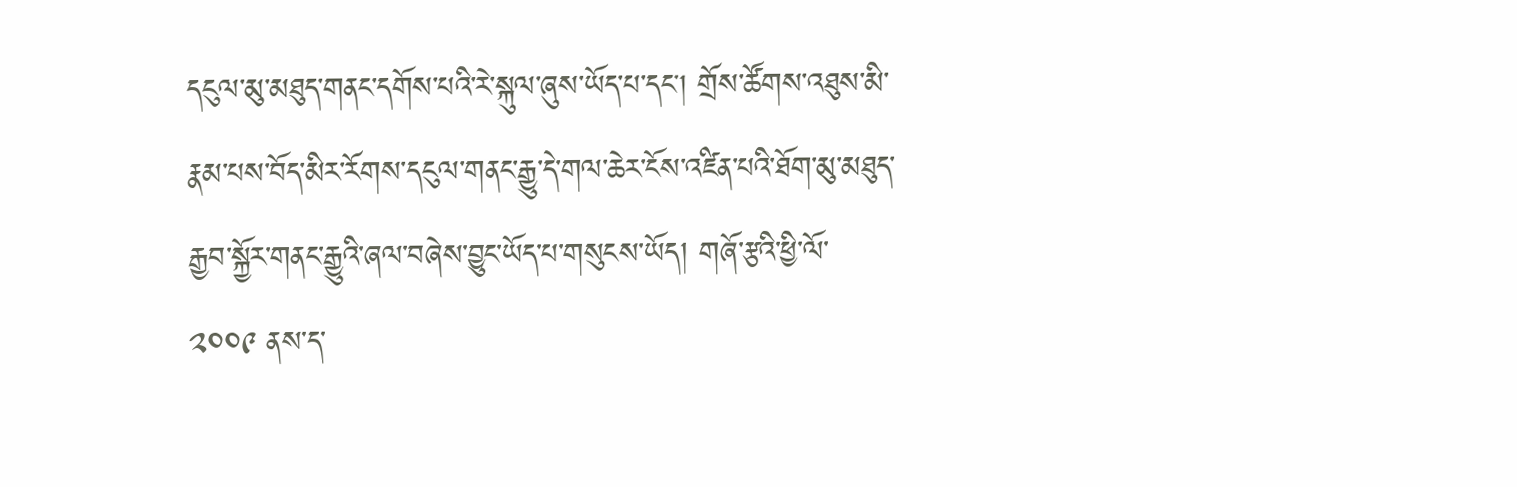དངུལ་མུ་མཐུད་གནང་དགོས་པའི་རེ་སྐུལ་ཞུས་ཡོད་པ་དང། གྲོས་ཚོགས་འཐུས་མི་རྣམ་པས་བོད་མིར་རོགས་དངུལ་གནང་རྒྱུ་དེ་གལ་ཆེར་ངོས་འཛིན་པའི་ཐོག་མུ་མཐུད་རྒྱབ་སྐྱོར་གནང་རྒྱུའི་ཞལ་བཞེས་བྱུང་ཡོད་པ་གསུངས་ཡོད། གཞོ་རྩའི་ཕྱི་ལོ་ ༢༠༠༩ ནས་ད་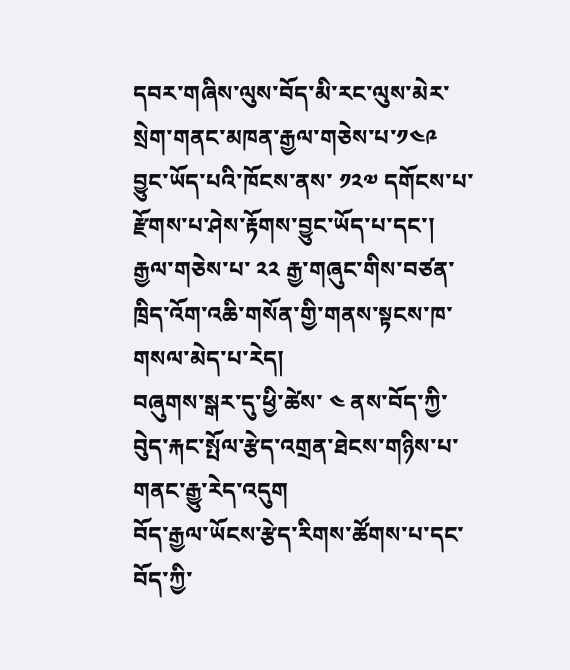དབར་གཞིས་ལུས་བོད་མི་རང་ལུས་མེར་སྲེག་གནང་མཁན་རྒྱལ་གཅེས་པ་༡༤༩ བྱུང་ཡོད་པའི་ཁོངས་ནས་ ༡༢༧ དགོངས་པ་རྫོགས་པ་ཤེས་རྟོགས་བྱུང་ཡོད་པ་དང་། རྒྱལ་གཅེས་པ་ ༢༢ རྒྱ་གཞུང་གིས་བཙན་ཁྲིད་འོག་འཆི་གསོན་གྱི་གནས་སྟངས་ཁ་གསལ་མེད་པ་རེད།
བཞུགས་སྒར་དུ་ཕྱི་ཚེས་ ༤ ནས་བོད་ཀྱི་བེུད་རྐང་སྤོལ་རྩེད་འགྲན་ཐེངས་གཉིས་པ་གནང་རྒྱུ་རེད་འདུག
བོད་རྒྱལ་ཡོངས་རྩེད་རིགས་ཚོགས་པ་དང་བོད་ཀྱི་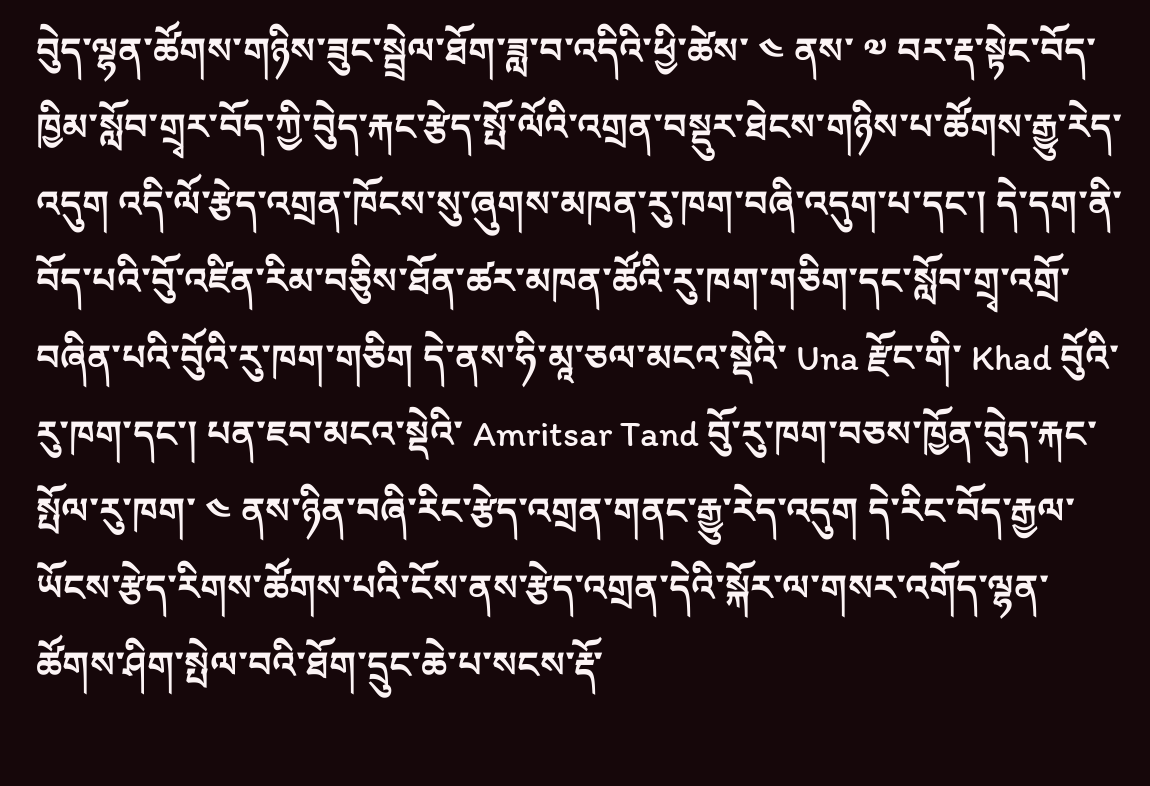བེུད་ལྷན་ཚོགས་གཉིས་ཟུང་སྦྲེལ་ཐོག་ཟླ་བ་འདིའི་ཕྱི་ཚེས་ ༤ ནས་ ༧ བར་རྡ་སྟེང་བོད་ཁྱིམ་སློབ་གྲྭར་བོད་ཀྱི་བེུད་རྐང་རྩེད་སྤོ་ལོའི་འགྲན་བསྡུར་ཐེངས་གཉིས་པ་ཚོགས་རྒྱུ་རེད་འདུག འདི་ལོ་རྩེད་འགྲན་ཁོངས་སུ་ཞུགས་མཁན་རུ་ཁག་བཞི་འདུག་པ་དང་། དེ་དག་ནི་བོད་པའི་བོུ་འཛིན་རིམ་བཅིུས་ཐོན་ཚར་མཁན་ཚོའི་རུ་ཁག་གཅིག་དང་སློབ་གྲྭ་འགྲོ་བཞིན་པའི་བོུའི་རུ་ཁག་གཅིག དེ་ནས་ཧི་མཱ་ཅལ་མངའ་སྡེའི་ Una རྫོང་གི་ Khad བོུའི་རུ་ཁག་དང་། པན་ཇབ་མངའ་སྡེའི་ Amritsar Tand བོུ་རུ་ཁག་བཅས་ཁྱོན་བེུད་རྐང་སྤོལ་རུ་ཁག་ ༤ ནས་ཉིན་བཞི་རིང་རྩེད་འགྲན་གནང་རྒྱུ་རེད་འདུག དེ་རིང་བོད་རྒྱལ་ཡོངས་རྩེད་རིགས་ཚོགས་པའི་ངོས་ནས་རྩེད་འགྲན་དེའི་སྐོར་ལ་གསར་འགོད་ལྷན་ཚོགས་ཤིག་སྤེལ་བའི་ཐོག་དྲུང་ཆེ་པ་སངས་རྡོ་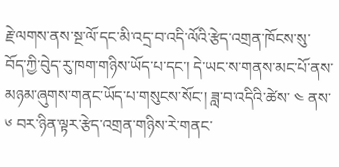རྗེ་ལགས་ནས་སྔ་ལོ་དང་མི་འདྲ་བ་འདི་ལོའི་རྩེད་འགྲན་ཁོངས་སུ་བོད་ཀྱི་བེུད་རུ་ཁག་གཉིས་ཡོད་པ་དང་། དེ་ཡང་ས་གནས་མང་པོ་ནས་མཉམ་ཞུགས་གནང་ཡོད་པ་གསུངས་སོང་། ཟླ་བ་འདིའི་ཚེས་ ༤ ནས་ ༦ བར་ཉིན་ལྟར་རྩེད་འགྲན་གཉིས་རེ་གནང་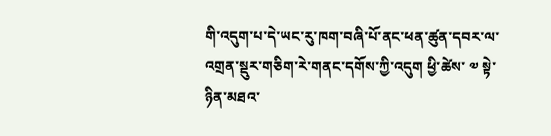གི་འདུག་པ་དེ་ཡང་རུ་ཁག་བཞི་པོ་ནང་ཕན་ཚུན་དབར་ལ་འགྲན་སྡུར་གཅིག་རེ་གནང་དགོས་ཀྱི་འདུག ཕྱི་ཚེས་ ༧ སྟེ་ཉིན་མཐའ་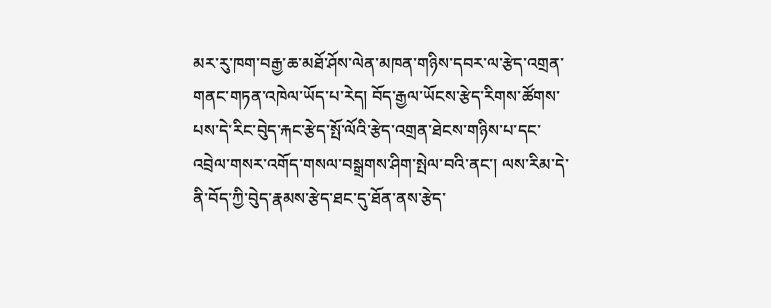མར་རུ་ཁག་བརྒྱ་ཆ་མཐོ་ཤོས་ལེན་མཁན་གཉིས་དབར་ལ་རྩེད་འགྲན་གནང་གཏན་འཁེལ་ཡོད་པ་རེད། བོད་རྒྱལ་ཡོངས་རྩེད་རིགས་ཚོགས་པས་དེ་རིང་བེུད་རྐང་རྩེད་སྤོ་ལོའི་རྩེད་འགྲན་ཐེངས་གཉིས་པ་དང་འབྲེལ་གསར་འགོད་གསལ་བསྒྲགས་ཤིག་སྤེལ་བའི་ནང་། ལས་རིམ་དེ་ནི་བོད་ཀྱི་བེུད་རྣམས་རྩེད་ཐང་དུ་ཐོན་ནས་རྩེད་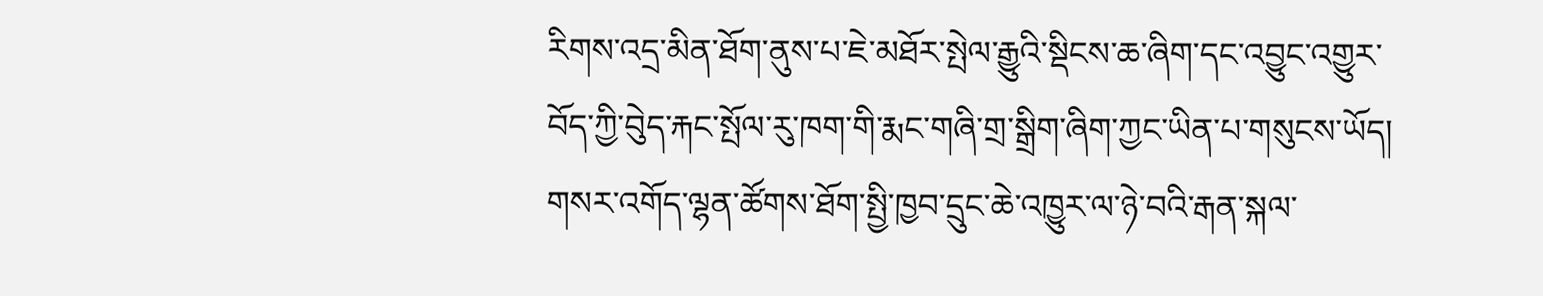རིགས་འདྲ་མིན་ཐོག་ནུས་པ་ཇེ་མཐོར་སྤེལ་རྒྱུའི་སྡིངས་ཆ་ཞིག་དང་འབྱུང་འགྱུར་བོད་ཀྱི་བེུད་རྐང་སྤོལ་རུ་ཁག་གི་རྨང་གཞི་གྲ་སྒྲིག་ཞིག་ཀྱང་ཡིན་པ་གསུངས་ཡོད། གསར་འགོད་ལྷན་ཚོགས་ཐོག་སྤྱི་ཁྱབ་དྲུང་ཆེ་འཁྱུར་ལ་ཉེ་བའི་རྒན་སྐལ་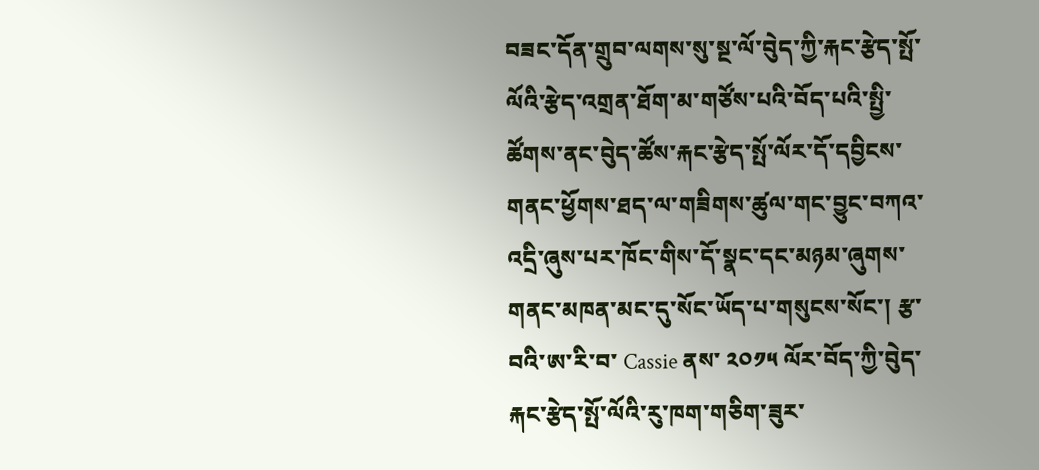བཟང་དོན་གྲུབ་ལགས་སུ་སྔ་ལོ་བེུད་ཀྱི་རྐང་རྩེད་སྤོ་ལོའི་རྩེད་འགྲན་ཐོག་མ་གཙོས་པའི་བོད་པའི་སྤྱི་ཚོགས་ནང་བེུད་ཚོས་རྐང་རྩེད་སྤོ་ལོར་དོ་དབྱིངས་གནང་ཕྱོགས་ཐད་ལ་གཟིགས་ཚུལ་གང་བྱུང་བཀའ་འདྲི་ཞུས་པར་ཁོང་གིས་དོ་སྣང་དང་མཉམ་ཞུགས་གནང་མཁན་མང་དུ་སོང་ཡོད་པ་གསུངས་སོང་། རྩ་བའི་ཨ་རི་བ་ Cassie ནས་ ༢༠༡༥ ལོར་བོད་ཀྱི་བེུད་རྐང་རྩེད་སྤོ་ལོའི་རུ་ཁག་གཅིག་ཟུར་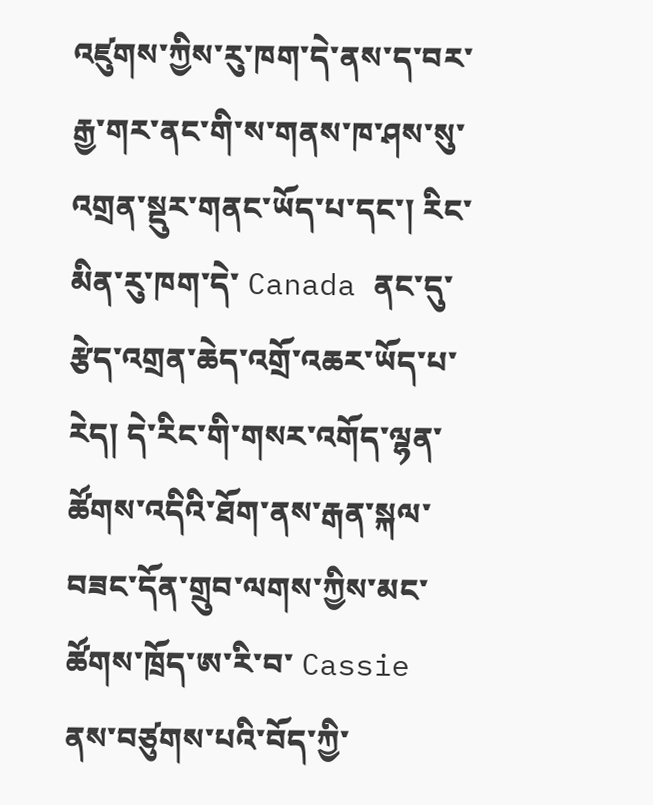འཛུགས་ཀྱིས་རུ་ཁག་དེ་ནས་ད་བར་རྒྱ་གར་ནང་གི་ས་གནས་ཁ་ཤས་སུ་འགྲན་སྡུར་གནང་ཡོད་པ་དང་། རིང་མིན་རུ་ཁག་དེ་ Canada ནང་དུ་རྩེད་འགྲན་ཆེད་འགྲོ་འཆར་ཡོད་པ་རེད། དེ་རིང་གི་གསར་འགོད་ལྷན་ཚོགས་འདིའི་ཐོག་ནས་རྒན་སྐལ་བཟང་དོན་གྲུབ་ལགས་ཀྱིས་མང་ཚོགས་ཁྲོད་ཨ་རི་བ་ Cassie ནས་བཙུགས་པའི་བོད་ཀྱི་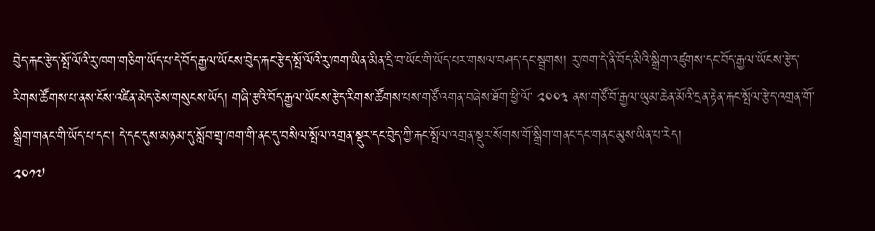བེུད་རྐང་རྩེད་སྤོ་ལོའི་རུ་ཁག་གཅིག་ཡོད་པ་དེ་བོད་རྒྱལ་ཡོངས་བེུད་རྐང་རྩེད་སྤོ་ལོའི་རུ་ཁག་ཡིན་མིན་དྲི་བ་ཡོང་གི་ཡོད་པར་གསལ་བཤད་དང་སྦྲགས། རུ་ཁག་དེ་ནི་བོད་མིའི་སྒྲིག་འཛུགས་དང་བོད་རྒྱལ་ཡོངས་རྩེད་རིགས་ཚོགས་པ་ནས་ངོས་འཛིན་མེད་ཅེས་གསུངས་ཡོད། གཞི་རྩའི་བོད་རྒྱལ་ཡོངས་རྩེད་རིགས་ཚོགས་པས་གཙོ་འགན་བཞེས་ཐོག་ཕྱི་ལོ་ ༢༠༠༣ ནས་གཙོ་བོ་རྒྱལ་ཡུམ་ཆེན་མོའི་དྲན་རྟེན་རྐང་སྤོལ་རྩེད་འགྲན་གོ་སྒྲིག་གནང་གི་ཡོད་པ་དང་། དེ་དང་དུས་མཉམ་དུ་སློབ་གྲྭ་ཁག་གི་ནང་དུ་བསིལ་སྤོལ་འགྲན་སྡུར་དང་བེུད་ཀྱི་རྐང་སྤོལ་འགྲན་སྡུར་སོགས་གོ་སྒྲིག་གནང་དང་གནང་མུས་ཡིན་པ་རེད།
༢༠༡༧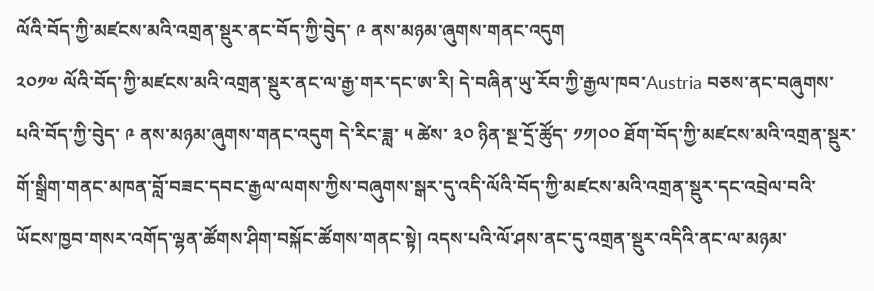ལོའི་བོད་ཀྱི་མཛངས་མའི་འགྲན་སྡུར་ནང་བོད་ཀྱི་བེུད་ ༩ ནས་མཉམ་ཞུགས་གནང་འདུག
༢༠༡༧ ལོའི་བོད་ཀྱི་མཛངས་མའི་འགྲན་སྡུར་ནང་ལ་རྒྱ་གར་དང་ཨ་རི། དེ་བཞིན་ཡུ་རོབ་ཀྱི་རྒྱལ་ཁབ་Austria བཅས་ནང་བཞུགས་པའི་བོད་ཀྱི་བེུད་ ༩ ནས་མཉམ་ཞུགས་གནང་འདུག དེ་རིང་ཟླ་ ༥ ཚེས་ ༣༠ ཉིན་སྔ་དྲོ་ཚོུད་ ༡༡།༠༠ ཐོག་བོད་ཀྱི་མཛངས་མའི་འགྲན་སྡུར་གོ་སྒྲིག་གནང་མཁན་བློ་བཟང་དབང་རྒྱལ་ལགས་ཀྱིས་བཞུགས་སྒར་དུ་འདི་ལོའི་བོད་ཀྱི་མཛངས་མའི་འགྲན་སྡུར་དང་འབྲེལ་བའི་ཡོངས་ཁྱབ་གསར་འགོད་ལྷན་ཚོགས་ཤིག་བསྐོང་ཚོགས་གནང་སྟེ། འདས་པའི་ལོ་ཤས་ནང་དུ་འགྲན་སྡུར་འདིའི་ནང་ལ་མཉམ་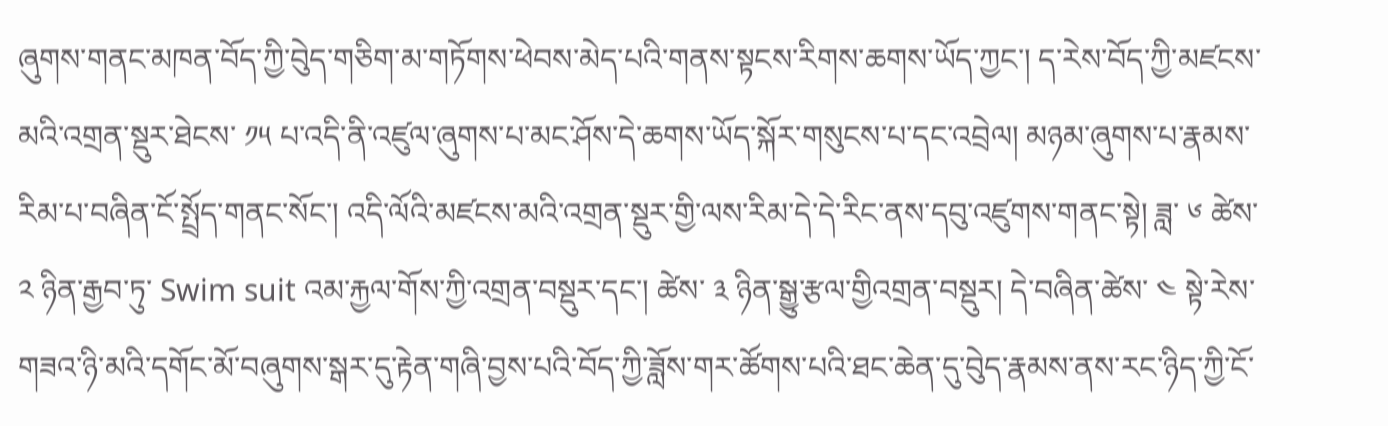ཞུགས་གནང་མཁན་བོད་ཀྱི་བེུད་གཅིག་མ་གཏོགས་ཕེབས་མེད་པའི་གནས་སྟངས་རིགས་ཆགས་ཡོད་ཀྱང་། ད་རེས་བོད་ཀྱི་མཛངས་མའི་འགྲན་སྡུར་ཐེངས་ ༡༥ པ་འདི་ནི་འཛུལ་ཞུགས་པ་མང་ཤོས་དེ་ཆགས་ཡོད་སྐོར་གསུངས་པ་དང་འབྲེལ། མཉམ་ཞུགས་པ་རྣམས་རིམ་པ་བཞིན་ངོ་སྤྲོད་གནང་སོང་། འདི་ལོའི་མཛངས་མའི་འགྲན་སྡུར་གྱི་ལས་རིམ་དེ་དེ་རིང་ནས་དབུ་འཛུགས་གནང་སྟེ། ཟླ་ ༦ ཚེས་ ༢ ཉིན་རྒྱབ་ཏུ་ Swim suit འམ་རྐྱལ་གོས་ཀྱི་འགྲན་བསྡུར་དང་། ཚེས་ ༣ ཉིན་སྒྱུ་རྩལ་གྱིའགྲན་བསྡུར། དེ་བཞིན་ཚེས་ ༤ སྟེ་རེས་གཟའ་ཉི་མའི་དགོང་མོ་བཞུགས་སྒར་དུ་རྟེན་གཞི་བྱས་པའི་བོད་ཀྱི་ཟློས་གར་ཚོགས་པའི་ཐང་ཆེན་དུ་བེུད་རྣམས་ནས་རང་ཉིད་ཀྱི་ངོ་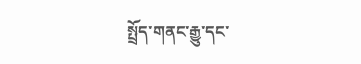སྤྲོད་གནང་རྒྱུ་དང་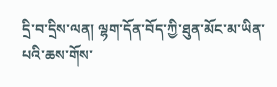དྲི་བ་དྲིས་ལན། ལྷག་དོན་བོད་ཀྱི་ཐུན་མོང་མ་ཡིན་པའི་ཆས་གོས་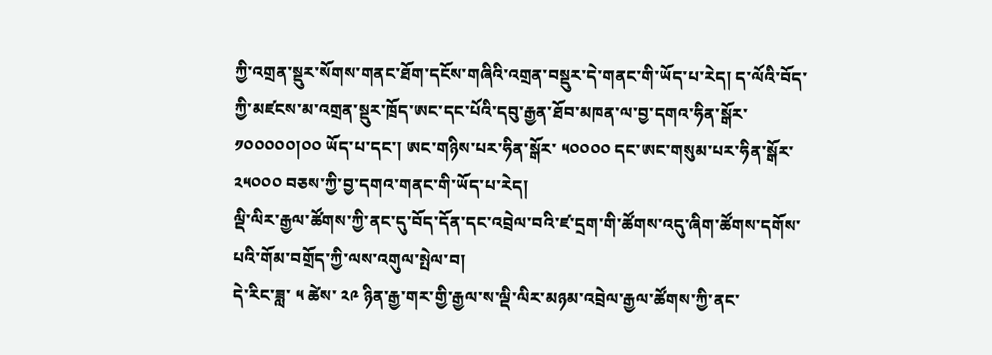ཀྱི་འགྲན་སྡུར་སོགས་གནང་ཐོག་དངོས་གཞིའི་འགྲན་བསྡུར་དེ་གནང་གི་ཡོད་པ་རེད། ད་ལོའི་བོད་ཀྱི་མཛངས་མ་འགྲན་སྡུར་ཁྲོད་ཨང་དང་པོའི་དབུ་རྒྱན་ཐོབ་མཁན་ལ་བྱ་དགའ་ཧིན་སྒོར་ ༡༠༠༠༠༠།༠༠ ཡོད་པ་དང་། ཨང་གཉིས་པར་ཧིན་སྒོར་ ༥༠༠༠༠ དང་ཨང་གསུམ་པར་ཧིན་སྒོར་ ༢༥༠༠༠ བཅས་ཀྱི་བྱ་དགའ་གནང་གི་ཡོད་པ་རེད།
ལྡི་ལིར་རྒྱལ་ཚོགས་ཀྱི་ནང་དུ་བོད་དོན་དང་འབྲེལ་བའི་ཛ་དྲག་གི་ཚོགས་འདུ་ཞིག་ཚོགས་དགོས་པའི་གོམ་བགྲོད་ཀྱི་ལས་འགུལ་སྤེལ་བ།
དེ་རིང་ཟླ་ ༥ ཚེས་ ༢༩ ཉིན་རྒྱ་གར་གྱི་རྒྱལ་ས་ལྡི་ལིར་མཉམ་འབྲེལ་རྒྱལ་ཚོགས་ཀྱི་ནང་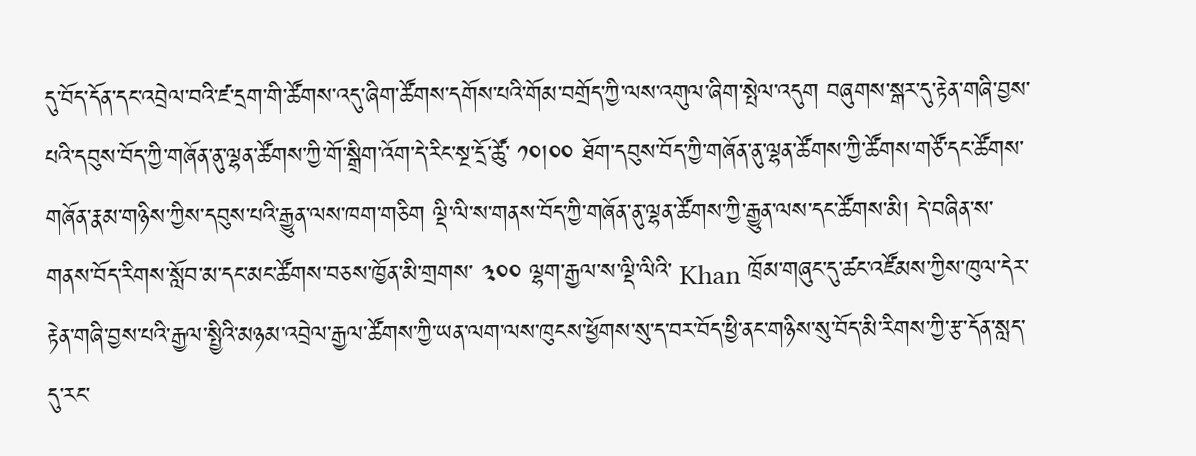དུ་བོད་དོན་དང་འབྲེལ་བའི་ཛ་དྲག་གི་ཚོགས་འདུ་ཞིག་ཚོགས་དགོས་པའི་གོམ་བགྲོད་ཀྱི་ལས་འགུལ་ཞིག་སྤེལ་འདུག བཞུགས་སྒར་དུ་རྟེན་གཞི་བྱས་པའི་དབུས་བོད་ཀྱི་གཞོན་ནུ་ལྷན་ཚོགས་ཀྱི་གོ་སྒྲིག་འོག་དེ་རིང་སྔ་དྲོ་ཚོུ་ ༡༠།༠༠ ཐོག་དབུས་བོད་ཀྱི་གཞོན་ནུ་ལྷན་ཚོགས་ཀྱི་ཚོགས་གཙོ་དང་ཚོགས་གཞོན་རྣམ་གཉིས་ཀྱིས་དབུས་པའི་རྒྱུན་ལས་ཁག་གཅིག ལྡི་ལི་ས་གནས་བོད་ཀྱི་གཞོན་ནུ་ལྷན་ཚོགས་ཀྱི་རྒྱུན་ལས་དང་ཚོགས་མི། དེ་བཞིན་ས་གནས་བོད་རིགས་སློབ་མ་དང་མང་ཚོགས་བཅས་ཁྱོན་མི་གྲགས་ ༣༠༠ ལྷག་རྒྱལ་ས་ལྡི་ལིའི་ Khan ཁྲོམ་གཞུང་དུ་ཚང་འཛོམས་ཀྱིས་ཁུལ་དེར་རྟེན་གཞི་བྱས་པའི་རྒྱལ་སྤྱིའི་མཉམ་འབྲེལ་རྒྱལ་ཚོགས་ཀྱི་ཡན་ལག་ལས་ཁུངས་ཕྱོགས་སུ་ད་བར་བོད་ཕྱི་ནང་གཉིས་སུ་བོད་མི་རིགས་ཀྱི་རྩ་དོན་སླད་དུ་རང་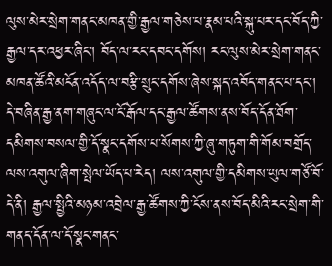ལུས་མེར་སྲེག་གནང་མཁན་གྱི་རྒྱལ་གཅེས་པ་རྣམ་པའི་སྐུ་པར་དང་བོད་ཀྱི་རྒྱལ་དར་འཕྱར་ཞིང་། བོད་ལ་རང་དབང་དགོས། རང་ལུས་མེར་སྲེག་གནང་མཁན་ཚོའི་མངོན་འདོད་ལ་བརྩི་སྲུང་དགོས་ཞེས་སྐད་འབོད་གནང་པ་དང་། དེ་བཞིན་རྒྱ་ནག་གཞུང་ལ་ངོ་རྒོལ་དང་རྒྱལ་ཚོགས་ནས་བོད་དོན་ཐོག་དམིགས་བསལ་གྱི་དོ་སྣང་དགོས་པ་སོགས་ཀྱི་ཞུ་གཏུག་གི་གོམ་བགྲོད་ལས་འགུལ་ཞིག་སྤེལ་ཡོད་པ་རེད། ལས་འགུལ་གྱི་དམིགས་ཡུལ་གཙོ་བོ་དེ་ནི། རྒྱལ་སྤྱིའི་མཉམ་འབྲེལ་རྒྱ་ཚོགས་ཀྱི་ངོས་ནས་བོད་མིའི་རང་སྲེག་གི་གནད་དོན་ལ་དོ་སྣང་གནང་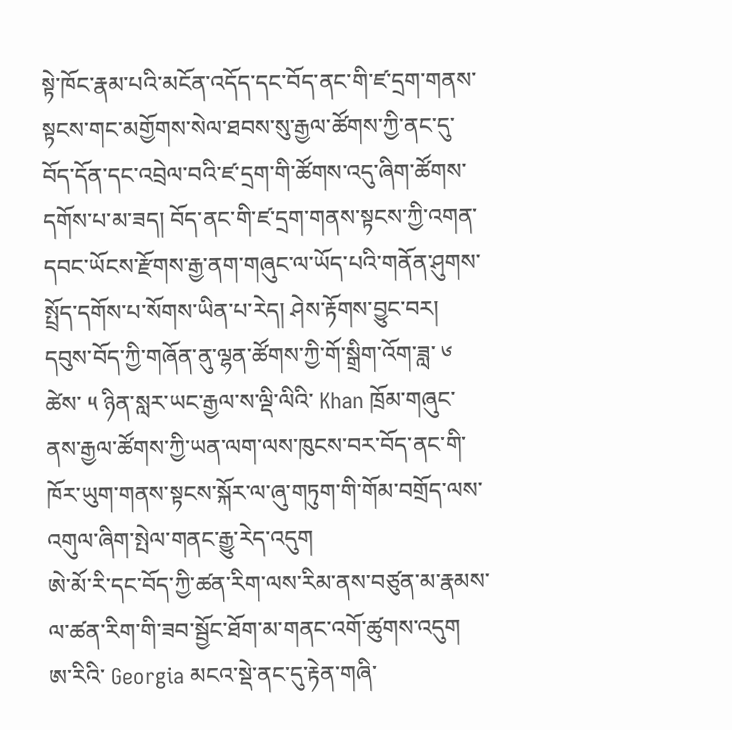སྟེ་ཁོང་རྣམ་པའི་མངོན་འདོད་དང་བོད་ནང་གི་ཛ་དྲག་གནས་སྟངས་གང་མགྱོགས་སེལ་ཐབས་སུ་རྒྱལ་ཚོགས་ཀྱི་ནང་དུ་བོད་དོན་དང་འབྲེལ་བའི་ཛ་དྲག་གི་ཚོགས་འདུ་ཞིག་ཚོགས་དགོས་པ་མ་ཟད། བོད་ནང་གི་ཛ་དྲག་གནས་སྟངས་ཀྱི་འགན་དབང་ཡོངས་རྫོགས་རྒྱ་ནག་གཞུང་ལ་ཡོད་པའི་གནོན་ཤུགས་སྤྲོད་དགོས་པ་སོགས་ཡིན་པ་རེད། ཤེས་རྟོགས་བྱུང་བར། དབུས་བོད་ཀྱི་གཞོན་ནུ་ལྷན་ཚོགས་ཀྱི་གོ་སྒྲིག་འོག་ཟླ་ ༦ ཚེས་ ༥ ཉིན་སླར་ཡང་རྒྱལ་ས་ལྡི་ལིའི་ Khan ཁྲོམ་གཞུང་ནས་རྒྱལ་ཚོགས་ཀྱི་ཡན་ལག་ལས་ཁུངས་བར་བོད་ནང་གི་ཁོར་ཡུག་གནས་སྟངས་སྐོར་ལ་ཞུ་གཏུག་གི་གོམ་བགྲོད་ལས་འགུལ་ཞིག་སྤེལ་གནང་རྒྱུ་རེད་འདུག
ཨེ་མོ་རི་དང་བོད་ཀྱི་ཚན་རིག་ལས་རིམ་ནས་བཙུན་མ་རྣམས་ལ་ཚན་རིག་གི་ཟབ་སྦྱོང་ཐོག་མ་གནང་འགོ་ཚུགས་འདུག
ཨ་རིའི་ Georgia མངའ་སྡེ་ནང་དུ་རྟེན་གཞི་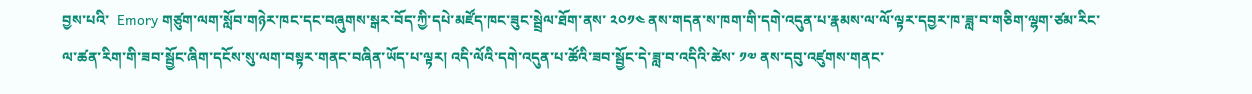བྱས་པའི་  Emory གཙུག་ལག་སློབ་གཉེར་ཁང་དང་བཞུགས་སྒར་བོད་ཀྱི་དཔེ་མཛོད་ཁང་ཟུང་སྦྲེལ་ཐོག་ནས་ ༢༠༡༤ ནས་གདན་ས་ཁག་གི་དགེ་འདུན་པ་རྣམས་ལ་ལོ་ལྟར་དབྱར་ཁ་ཟླ་བ་གཅིག་ལྷག་ཙམ་རིང་ལ་ཚན་རིག་གི་ཟབ་སྦྱོང་ཞིག་དངོས་སུ་ལག་བསྟར་གནང་བཞིན་ཡོད་པ་ལྟར། འདི་ལོའི་དགེ་འདུན་པ་ཚོའི་ཟབ་སྦྱོང་དེ་ཟླ་བ་འདིའི་ཚེས་ ༡༧ ནས་དབུ་འཛུགས་གནང་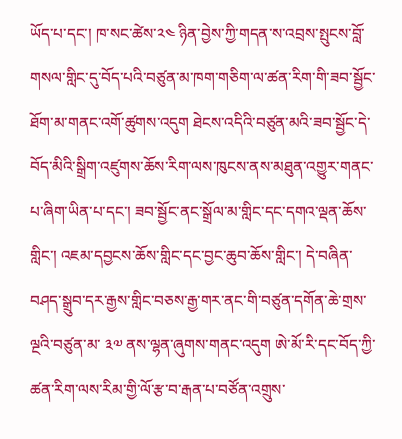ཡོད་པ་དང་། ཁ་སང་ཚེས་༢༤ ཉིན་བྱེས་ཀྱི་གདན་ས་འབྲས་སྤུངས་བློ་གསལ་གླིང་དུ་བོད་པའི་བཙུན་མ་ཁག་གཅིག་ལ་ཚན་རིག་གི་ཟབ་སྦྱོང་ཐོག་མ་གནང་འགོ་ཚུགས་འདུག ཐེངས་འདིའི་བཙུན་མའི་ཟབ་སྦྱོང་དེ་བོད་མིའི་སྒྲིག་འཛུགས་ཆོས་རིག་ལས་ཁུངས་ནས་མཐུན་འགྱུར་གནང་པ་ཞིག་ཡིན་པ་དང་། ཟབ་སྦྱོང་ནང་སྒྲོལ་མ་གླིང་དང་དགའ་ལྡན་ཆོས་གླིང་། འཇམ་དབྱངས་ཆོས་གླིང་དང་བྱང་ཆུབ་ཆོས་གླིང་། དེ་བཞིན་བཤད་སྒྲུབ་དར་རྒྱས་གླིང་བཅས་རྒྱ་གར་ནང་གི་བཙུན་དགོན་ཆེ་གྲས་ལྔའི་བཙུན་མ་ ༣༧ ནས་ལྷན་ཞུགས་གནང་འདུག ཨེ་མོ་རི་དང་བོད་ཀྱི་ཚན་རིག་ལས་རིམ་གྱི་ལོ་རྩ་བ་རྒན་པ་བཙོན་འགྲུས་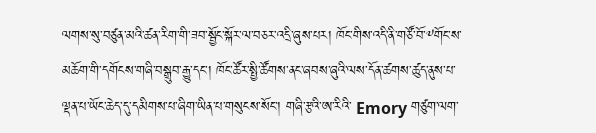ལགས་སུ་བཙུན་མའི་ཚན་རིག་གི་ཟབ་སྦྱོང་སྐོར་ལ་བཅར་འདྲི་ཞུས་པར། ཁོང་གིས་འདི་ནི་གཙོ་བོ་༸གོང་ས་མཆོག་གི་དགོངས་གཞི་བསྒྲུབ་རྒྱུ་དང་། ཁོང་ཚོར་སྤྱི་ཚོགས་ནང་ཞབས་ཞུའི་ལས་དོན་ཚགས་ཚུད་ནུས་པ་ལྡན་པ་ཡོང་ཆེད་དུ་དམིགས་པ་ཞིག་ཡིན་པ་གསུངས་སོང་། གཞི་རྩའི་ཨ་རིའི་ Emory གཙུག་ལག་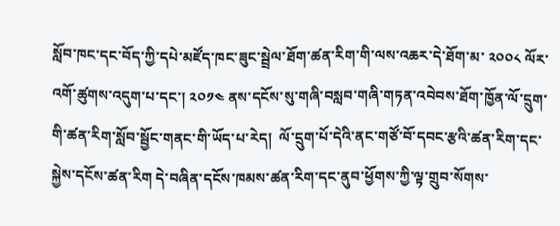སློབ་ཁང་དང་བོད་ཀྱི་དཔེ་མཛོད་ཁང་ཟུང་སྦྲེལ་ཐོག་ཚན་རིག་གི་ལས་འཆར་དེ་ཐོག་མ་ ༢༠༠༨ ལོར་འགོ་ཚུགས་འདུག་པ་དང་། ༢༠༡༤ ནས་དངོས་སུ་གཞི་བསླབ་གཞི་གཏན་འབེབས་ཐོག་ཁྱོན་ལོ་དྲུག་གི་ཚན་རིག་སློབ་སྦྱོང་གནང་གི་ཡོད་པ་རེད།  ལོ་དྲུག་པོ་དེའི་ནང་གཙོ་བོ་དབང་རྩའི་ཚན་རིག་དང་སྐྱེས་དངོས་ཚན་རིག དེ་བཞིན་དངོས་ཁམས་ཚན་རིག་དང་ནུབ་ཕྱོགས་ཀྱི་ལྟ་གྲུབ་སོགས་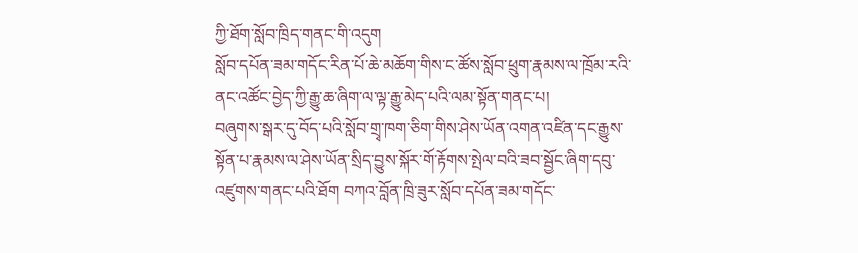ཀྱི་ཐོག་སློབ་ཁྲིད་གནང་གི་འདུག
སློབ་དཔོན་ཟམ་གདོང་རིན་པོ་ཆེ་མཆོག་གིས་ང་ཚོས་སློབ་ཕྲུག་རྣམས་ལ་ཁྲོམ་རའི་ནང་འཚོང་བྱེད་ཀྱི་རྒྱུ་ཆ་ཞིག་ལ་ལྟ་རྒྱུ་མེད་པའི་ལམ་སྟོན་གནང་པ།
བཞུགས་སྒར་དུ་བོད་པའི་སློབ་གྲྭ་ཁག་ཅིག་གིས་ཤེས་ཡོན་འགན་འཛིན་དང་རྒྱུས་སྟོན་པ་རྣམས་ལ་ཤེས་ཡོན་སྲིད་བྱུས་སྐོར་གོ་རྟོགས་སྤེལ་བའི་ཟབ་སྦྱོང་ཞིག་དབུ་འཛུགས་གནང་པའི་ཐོག བཀའ་བློན་ཁྲི་ཟུར་སློབ་དཔོན་ཟམ་གདོང་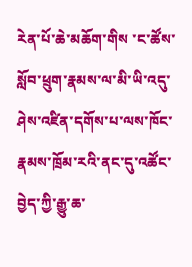རེན་པོ་ཆེ་མཆོག་གིས ་ང་ཚོས་སློབ་ཕྲུག་རྣམས་ལ་མི་ཡི་འདུ་ཤེས་འཛིན་དགོས་པ་ལས་ཁོང་རྣམས་ཁྲོམ་རའི་ནང་དུ་འཚོང་བྱེད་ཀྱི་རྒྱུ་ཆ་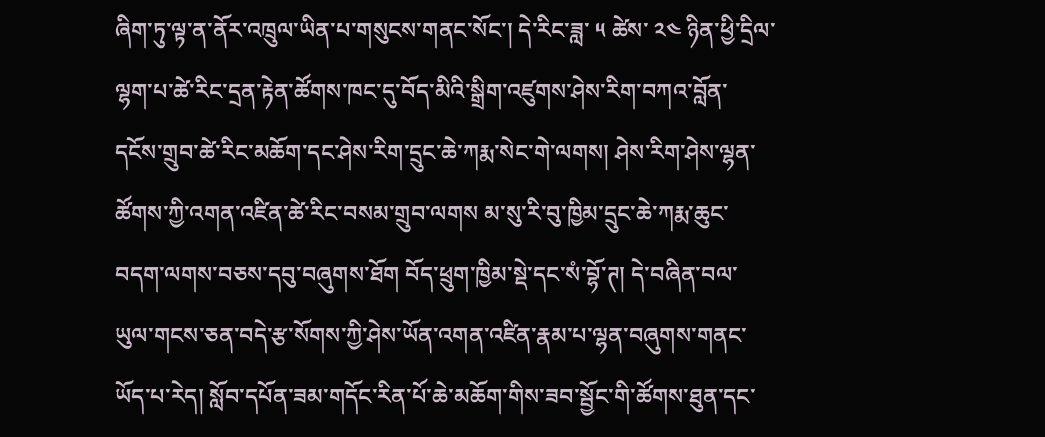ཞིག་ཏུ་ལྟ་ན་ནོར་འཁྲུལ་ཡིན་པ་གསུངས་གནང་སོང་། དེ་རིང་ཟླ་ ༥ ཚེས་ ༢༤ ཉིན་ཕྱི་དྲིལ་ལྷག་པ་ཚེ་རིང་དྲན་རྟེན་ཚོགས་ཁང་དུ་བོད་མིའི་སྒྲིག་འཛུགས་ཤེས་རིག་བཀའ་བློན་དངོས་གྲུབ་ཚེ་རིང་མཆོག་དང་ཤེས་རིག་དྲུང་ཆེ་ཀརྨ་སེང་གེ་ལགས། ཤེས་རིག་ཤེས་ལྷན་ཚོགས་ཀྱི་འགན་འཛིན་ཚེ་རིང་བསམ་གྲུབ་ལགས མ་སུ་རི་བུ་ཁྱིམ་དྲུང་ཆེ་ཀརྨ་ཆུང་བདག་ལགས་བཅས་དབུ་བཞུགས་ཐོག བོད་ཕྲུག་ཁྱིམ་སྡེ་དང་སཾ་བྷོ་ཊ། དེ་བཞིན་བལ་ཡུལ་གངས་ཅན་བདེ་རྩ་སོགས་ཀྱི་ཤེས་ཡོན་འགན་འཛིན་རྣམ་པ་ལྷན་བཞུགས་གནང་ཡོད་པ་རེད། སློབ་དཔོན་ཟམ་གདོང་རིན་པོ་ཆེ་མཆོག་གིས་ཟབ་སྦྱོང་གི་ཚོགས་ཐུན་དང་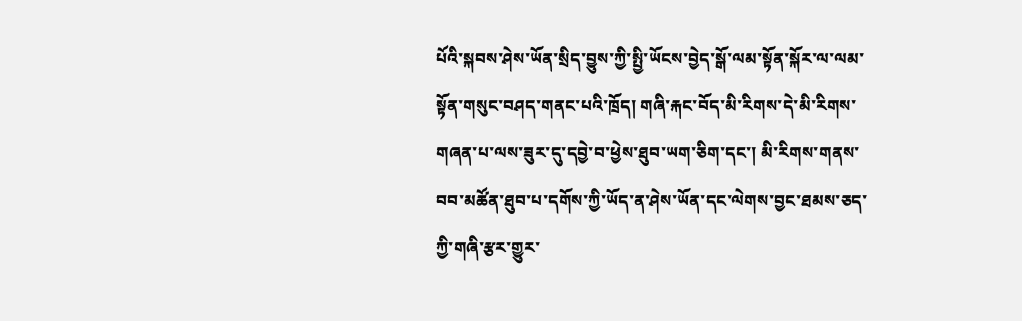པོའི་སྐབས་ཤེས་ཡོན་སྲིད་བྱུས་ཀྱི་སྤྱི་ཡོངས་བྱེད་སྒོ་ལམ་སྟོན་སྐོར་ལ་ལམ་སྟོན་གསུང་བཤད་གནང་པའི་ཁྲོད། གཞི་རྐང་བོད་མི་རིགས་དེ་མི་རིགས་གཞན་པ་ལས་ཟུར་དུ་དབྱེ་བ་ཕྱེས་ཐུབ་ཡག་ཅིག་དང་། མི་རིགས་གནས་བབ་མཚོན་ཐུབ་པ་དགོས་ཀྱི་ཡོད་ན་ཤེས་ཡོན་དང་ལེགས་བྱང་ཐམས་ཅད་ཀྱི་གཞི་རྩར་གྱུར་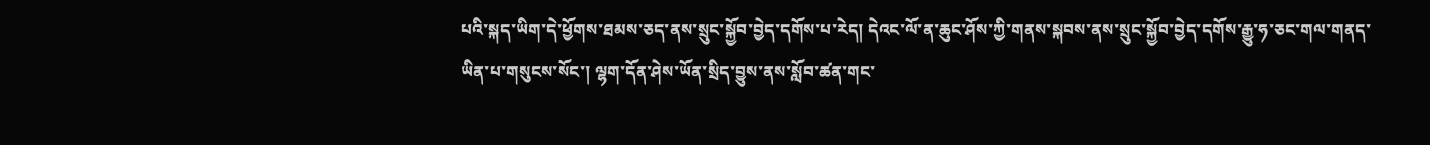པའི་སྐད་ཡིག་དེ་ཕྱོགས་ཐམས་ཅད་ནས་སྲུང་སྐྱོབ་བྱེད་དགོས་པ་རེད། དེའང་ལོ་ན་ཆུང་ཤོས་ཀྱི་གནས་སྐབས་ནས་སྲུང་སྐྱོབ་བྱེད་དགོས་རྒྱུ་ཧ་ཅང་གལ་གནད་ཡིན་པ་གསུངས་སོང་། ལྷག་དོན་ཤེས་ཡོན་སྲིད་བྱུས་ནས་སློབ་ཚན་གང་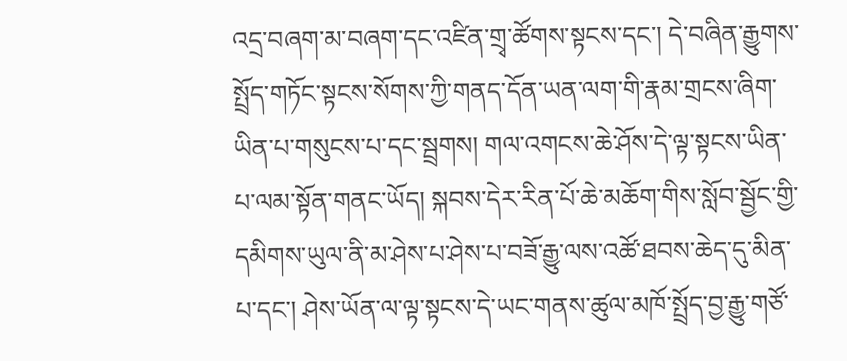འདྲ་བཞག་མ་བཞག་དང་འཛིན་གྲྭ་ཚོགས་སྟངས་དང་། དེ་བཞིན་རྒྱུགས་སྤྲོད་གཏོང་སྟངས་སོགས་ཀྱི་གནད་དོན་ཡན་ལག་གི་རྣམ་གྲངས་ཞིག་ཡིན་པ་གསུངས་པ་དང་སྦྲགས། གལ་འགངས་ཆེ་ཤོས་དེ་ལྟ་སྟངས་ཡིན་པ་ལམ་སྟོན་གནང་ཡོད། སྐབས་དེར་རིན་པོ་ཆེ་མཆོག་གིས་སློབ་སྦྱོང་གྱི་དམིགས་ཡུལ་ནི་མ་ཤེས་པ་ཤེས་པ་བཟོ་རྒྱུ་ལས་འཚོ་ཐབས་ཆེད་དུ་མིན་པ་དང་། ཤེས་ཡོན་ལ་ལྟ་སྟངས་དེ་ཡང་གནས་ཚུལ་མཁོ་སྤྲོད་བྱ་རྒྱུ་གཙོ་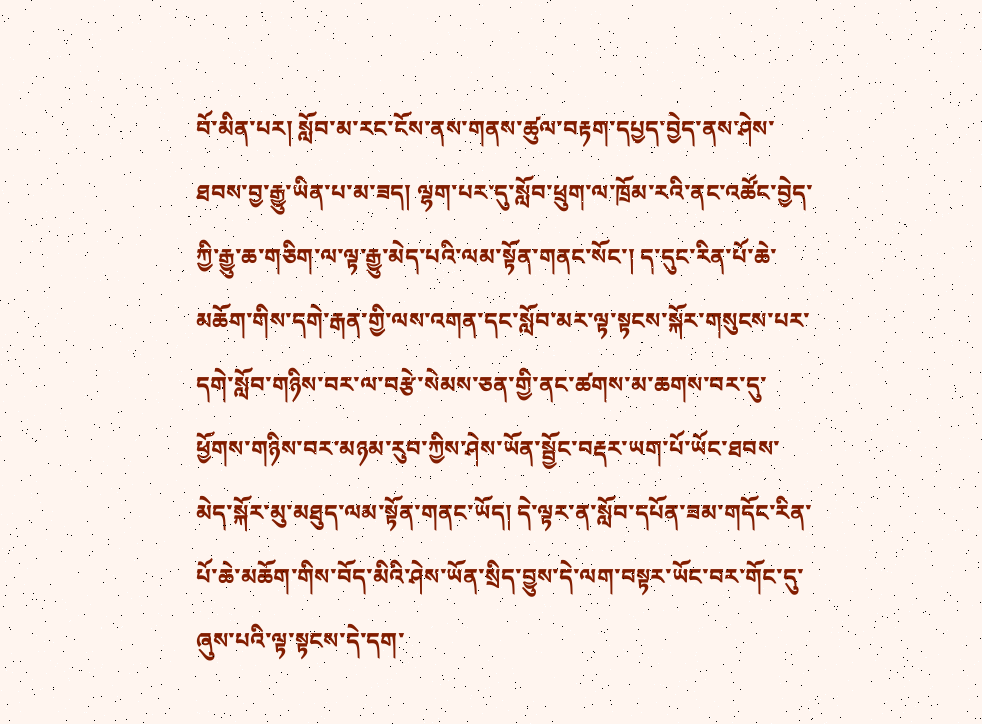བོ་མིན་པར། སློབ་མ་རང་ངོས་ནས་གནས་ཚུལ་བརྟག་དཔྱད་བྱེད་ནས་ཤེས་ཐབས་བྱ་རྒྱུ་ཡིན་པ་མ་ཟད། ལྷག་པར་དུ་སློབ་ཕྲུག་ལ་ཁྲོམ་རའི་ནང་འཚོང་བྱེད་ཀྱི་རྒྱུ་ཆ་གཅིག་ལ་ལྟ་རྒྱུ་མེད་པའི་ལམ་སྟོན་གནང་སོང་། ད་དུང་རིན་པོ་ཆེ་མཆོག་གིས་དགེ་རྒན་གྱི་ལས་འགན་དང་སློབ་མར་ལྟ་སྟངས་སྐོར་གསུངས་པར་དགེ་སློབ་གཉིས་བར་ལ་བརྩེ་སེམས་ཅན་གྱི་ནང་ཚགས་མ་ཆགས་བར་དུ་ཕྱོགས་གཉིས་བར་མཉམ་རུབ་ཀྱིས་ཤེས་ཡོན་སྦྱོང་བརྡར་ཡག་པོ་ཡོང་ཐབས་མེད་སྐོར་མུ་མཐུད་ལམ་སྟོན་གནང་ཡོད། དེ་ལྟར་ན་སློབ་དཔོན་ཟམ་གདོང་རིན་པོ་ཆེ་མཆོག་གིས་བོད་མིའི་ཤེས་ཡོན་སྲིད་བྱུས་དེ་ལག་བསྟར་ཡོང་བར་གོང་དུ་ཞུས་པའི་ལྟ་སྟངས་དེ་དག་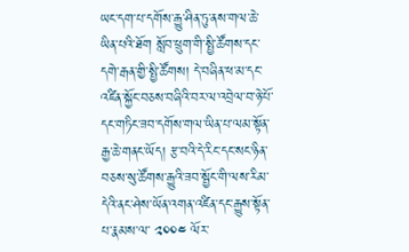ཡང་དག་པ་དགོས་རྒྱུ་ཤིན་ཏུ་ནས་གལ་ཆེ་ཡིན་པའི་ཐོག སློབ་ཕྲུག་གི་སྤྱི་ཚོགས་དང་དགེ་རྒན་གྱི་སྤྱི་ཚོགས། དེ་བཞིན་ཕ་མ་དང་འཛིན་སྐྱོང་བཅས་བཞིའི་བར་ལ་འབྲེལ་བ་ཉེ་པོ་དང་གཏིང་ཟབ་དགོས་གལ་ཡིན་པ་ལམ་སྟོན་རྒྱ་ཆེ་གནང་ཡོད། རྩ་བའི་དེ་རིང་དང་སང་ཉིན་བཅས་སུ་ཚོགས་རྒྱུའི་ཟབ་སྦྱོང་གི་ལས་རིམ་དེའི་ནང་ཤེས་ཡོན་འགན་འཛིན་དང་རྒྱུས་སྟོན་པ་རྣམས་ལ་ ༢༠༠༤ ལོར་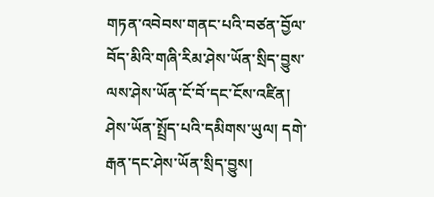གཏན་འབེབས་གནང་པའི་བཙན་བྱོལ་བོད་མིའི་གཞི་རིམ་ཤེས་ཡོན་སྲིད་བྱུས་ལས་ཤེས་ཡོན་ངོ་བོ་དང་ངོས་འཛིན། ཤེས་ཡོན་སྤྲོད་པའི་དམིགས་ཡུལ། དགེ་རྒན་དང་ཤེས་ཡོན་སྲིད་བྱུས།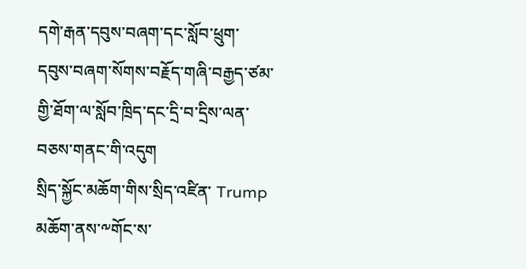དགེ་རྒན་དབུས་བཞག་དང་སློབ་ཕྲུག་དབུས་བཞག་སོགས་བརྗོད་གཞི་བརྒྱད་ཙམ་གྱི་ཐོག་ལ་སློབ་ཁྲིད་དང་དྲི་བ་དྲིས་ལན་བཅས་གནང་གི་འདུག
སྲིད་སྐྱོང་མཆོག་གིས་སྲིད་འཛིན་ Trump མཆོག་ནས་༸གོང་ས་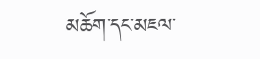མཆོག་དང་མཇལ་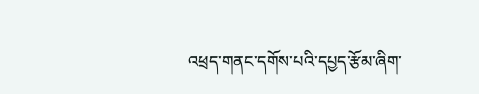འཕྲད་གནང་དགོས་པའི་དཔྱད་རྩོམ་ཞིག་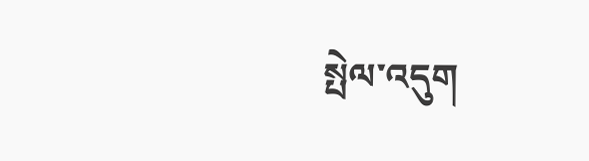སྤེལ་འདུག